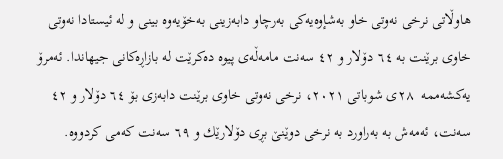هاوڵاتى نرخی نەوتی خاو بەشإوەیەکی بەرچاو دابەزینی بەخۆیەوە بینی و لە ئیستادا نەوتی خاوی برێنت بە ٦٤ دۆلار و ٤٢ سەنت مامەڵەی پیوە دەکرێت لە بازاڕەکانی جیهاندا. ئەمرۆ یەکشەممە  ٢٨ی شوباتی ٢٠٢١، نرخی نەوتی خاوی برێنت دابەزی بۆ ٦٤ دۆلار و ٤٢ سەنت، ئەمەش بە بەراورد بە نرخی دوێنێ بڕی دۆلارێك و ٦٩ سەنت کەمی کردووە.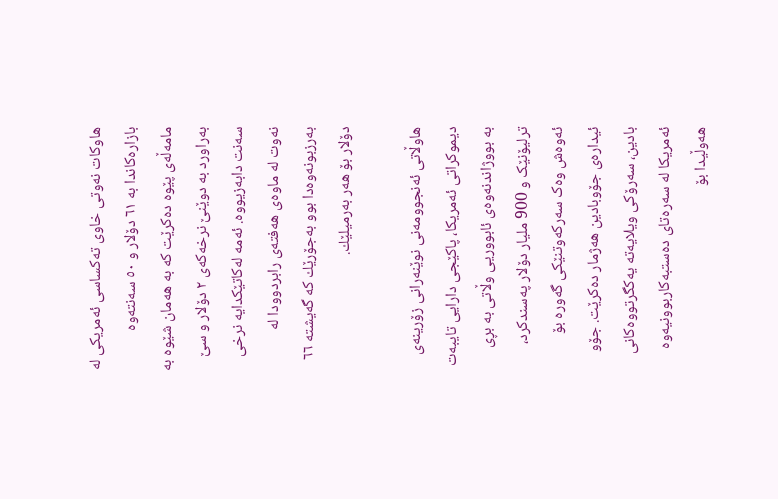هاوکات نەوتی خاوی تەکساسی ئەمریکی لە بازارەکاندا بە ٦١ دۆلار و ٥٠ سەنتەوە مامەڵەی پێوە دەکرێت کە بە هەمان شێوە بە بەراورد بە دوێنێ نرخەکەی ٢ دۆلار و سێ سەنت دابەزیووە. ئەمە لەکاتێکدایە نرخی نەوت لە ماوەی هەفتەی رابردوودا لە بەرزبونەوەدا بوو بەجۆرێك کە گەیشتە ٦٦ دۆلار بۆ هەر بەرمیلێك.

هاوڵاتى ئه‌نجوومه‌نى نوێنه‌رانى زۆرینه‌ى دیموکراتى ئه‌مریکا، پاکێجى دارایى تایبه‌ت به‌ بووژاندنه‌وه‌ى ئابووریى وڵاتى به‌ بڕى ترلیۆنێک و 900 ملیار دۆلار په‌سندکرد، ئه‌وه‌ش وه‌ک سه‌رکه‌وتنێکى گه‌وره‌ بۆ ئیداره‌ى جۆوبادین هه‌ژمار ده‌کرێت. جۆو بادین، سه‌رۆکى ویلایه‌ته‌ یه‌کگرتووه‌کانى ئه‌مریکا له‌ سه‌ره‌تاى ده‌ستبه‌کاربوونیه‌وه‌ هه‌وڵیدا بۆ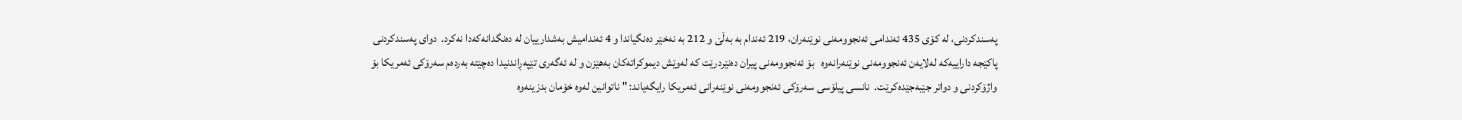په‌سندکردنی، له‌ کۆى 435 ئه‌ندامى ئه‌نجوومه‌نى نوێنه‌ران، 219 ئه‌ندام به‌ به‌ڵێ و 212 به‌ نه‌خێر ده‌نگیاندا و 4 ئه‌ندامیش به‌شدارییان له‌ ده‌نگدانه‌که‌دا نه‌کرد.  دواى په‌سندکردنى پاکێجه‌ داراییه‌که‌ له‌لایه‌ن ئه‌نجوومه‌نى نوێنه‌رانه‌وه‌   بۆ ئه‌نجوومه‌نى پیران ده‌نێردرێت که‌ له‌وێش دیموکراته‌کان به‌هێزن و له‌ ئه‌گه‌رى تێپه‌ڕاندنیدا ده‌چێته‌ به‌رده‌م سه‌رۆکى ئه‌مریکا بۆ واژۆکردنى و دواتر جێبه‌جێده‌کرێت.  نانسى پیلۆسى سه‌رۆکى ئه‌نجوومه‌نى نوێنه‌رانى ئه‌مریکا رایگه‌یاند: " ناتوانین له‌وه‌ خۆمان بدزینه‌وه‌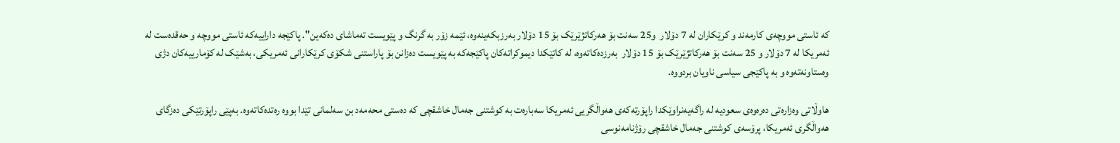که‌ ئاستى مووچه‌ى کارمه‌ند و کرێکاران له‌ 7 دۆلار  و25 سه‌نت بۆ هه‌رکاتژێرێک بۆ 15 دۆلار به‌رزبکه‌ینه‌وه‌، ئێمه‌ زۆر به‌ گرنگ و پێویست ته‌ماشاى ده‌که‌ین". پاکێجه‌ داراییه‌که‌ ئاستى مووچه‌ و حه‌قده‌ست له‌ ئه‌مریکا له‌ 7 دۆلار و 25 سه‌نت بۆ هه‌رکاتژێرێک بۆ 15 دۆلار  به‌رزده‌کاته‌وه‌، له‌ کاتێکدا دیموکراته‌کان پاکێجه‌که‌ به‌ پێویست ده‌زانن بۆ پاراستنى شکۆى کرێکارانى ئه‌مریکی، به‌شێک له‌ کۆمارییه‌کان دژى وه‌ستاونه‌ته‌وه‌ و به‌ پاکێجى سیاسى ناویان بردووه‌.

هاوڵاتى ‌وه‌زاره‌تى ده‌ره‌وه‌ى سعودیه‌ له‌ راگه‌یه‌نراوێکدا راپۆرته‌که‌ى هه‌واڵگریى ئه‌مریکا سه‌باره‌ت به‌ کوشتنى جه‌مال خاشقچى که‌ ده‌ستى محه‌مه‌د بن سه‌لمانى تێدا بووه‌ ره‌تده‌کاته‌وه‌. به‌پێى راپۆرتێکى ده‌زگاى هه‌واڵگرى ئه‌مریکا، پرۆسه‌ى کوشتنى جه‌مال خاشقچى رۆژنامه‌نوسى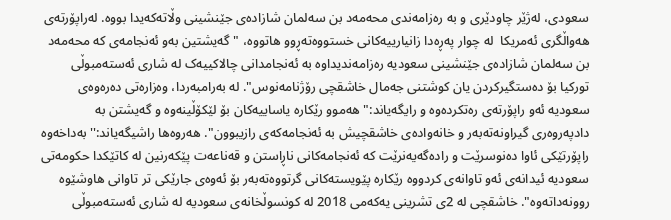سعودی، له‌ژێر چاودێرى و به‌ ره‌زامه‌ندى محه‌مه‌د بن سه‌لمان شازاده‌ى جێنشینى وڵاته‌که‌یدا بووه‌. له‌راپۆرته‌ى هه‌واڵگرى ئه‌مریکا  له‌ چوار په‌ڕه‌دا زانیارییه‌کانى خستووه‌ته‌ڕوو هاتووه‌، "گه‌یشتین به‌و ئه‌نجامه‌ى که‌ محه‌مه‌د بن سه‌لمان شازاده‌ى جێنشینى سعودیه‌ ره‌زامه‌ندیداوه‌ به‌ ئه‌نجامدانى چالاکییه‌ک له‌ شارى ئه‌سته‌مبوڵى تورکیا بۆ ده‌ستگیرکردن یان کوشتنى جه‌مال خاشقچى رۆژنامه‌نوس". له‌ به‌رامبه‌ردا، وه‌زاره‌تى ده‌ره‌وه‌ى سعودیه‌ ئه‌و راپۆرته‌ى ره‌تکرده‌وه‌ و رایگه‌یاند:"هه‌موو رێکاره‌ یاساییه‌کان بۆ لێکۆڵینه‌وه‌ و گه‌یشتن به‌ دادپه‌روه‌رى گیراونه‌ته‌به‌ر و خانه‌واده‌ى خاشقچیش به‌ ئه‌نجامه‌که‌ى رازیبوون". هه‌روه‌ها راشیگه‌یاند:''به‌داخه‌وه‌ راپۆرتێکى ئاوا ده‌نوسرێت و راده‌گه‌یه‌نرێت که‌ ئه‌نجامه‌کانى ناڕاستن و قه‌ناعه‌ت پێکه‌رنین له‌ کاتێکدا حکومه‌تى سعودیه‌ ئیدانه‌ى ئه‌و تاوانه‌ى کردووه‌ رێکاره‌ پێویسته‌کانى گرتووه‌ته‌به‌ر بۆ ئه‌وه‌ى جارێکى تر تاوانى هاوشێوه‌ روونه‌داته‌وه‌". خاشقچى له‌ 2ى تشرینى یه‌که‌مى 2018 له‌ کونسوڵخانه‌ى سعودیه‌ له‌ شارى ئه‌سته‌مبوڵى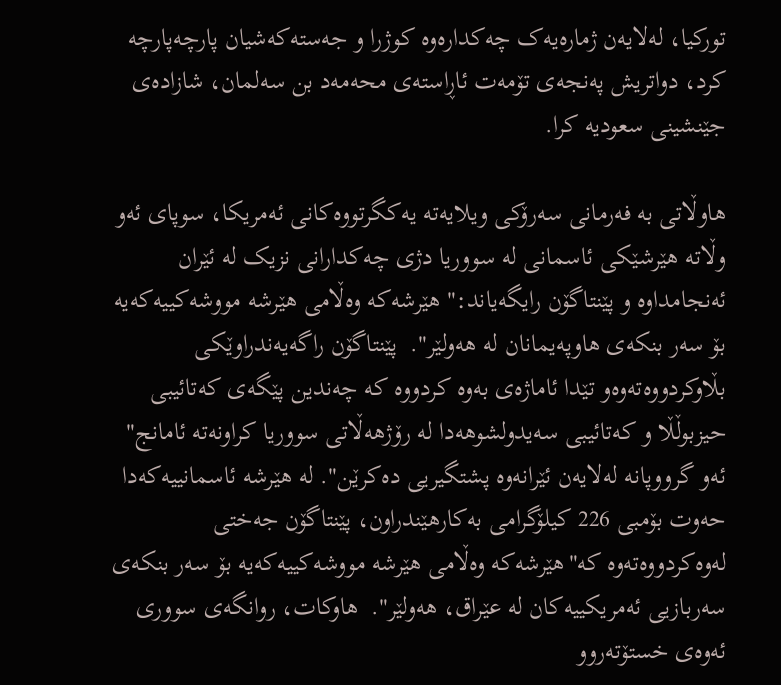تورکیا، له‌لایه‌ن ژماره‌یه‌ک چه‌کداره‌وه‌ کوژرا و جه‌سته‌که‌شیان پارچه‌پارچه‌ کرد، دواتریش په‌نجه‌ى تۆمه‌ت ئاڕاسته‌ى محه‌مه‌د بن سه‌لمان، شازاده‌ى جێنشینى سعودیه‌ کرا.

هاوڵاتى به‌ فه‌رمانى سه‌رۆکى ویلایه‌ته‌ یه‌کگرتووه‌کانى ئه‌مریکا، سوپاى ئه‌و وڵاته‌ هێرشێکى ئاسمانى له‌ سووریا دژى چه‌کدارانى نزیک له‌ ئێران ئه‌نجامداوه‌ و پێنتاگۆن رایگه‌یاند:" هێرشه‌که‌ وه‌ڵامى هێرشه‌ مووشه‌کییه‌که‌یه‌ بۆ سه‌ر بنکه‌ى هاوپه‌یمانان له‌ هه‌ولێر".  پێنتاگۆن راگه‌یه‌ندراوێکى بڵاوکردووه‌ته‌وه‌و تێدا ئاماژه‌ى به‌وه‌ کردووه‌ که‌ چه‌ندین پێگه‌ى که‌تائیبى حیزبوڵڵا و که‌تائیبى سه‌یدولشوهه‌دا له‌ رۆژهه‌ڵاتى سووریا کراونه‌ته‌ ئامانج" ئه‌و گرووپانه‌ له‌لایه‌ن ئێرانه‌وه‌ پشتگیریى ده‌کرێن". له‌ هێرشه‌ ئاسمانییه‌که‌دا حه‌وت بۆمبى 226 کیلۆگرامى به‌کارهێندراون، پێنتاگۆن جه‌ختى له‌وه‌کردووه‌ته‌وه‌ که‌"هێرشه‌که‌ وه‌ڵامى هێرشه‌ مووشه‌کییه‌که‌یه‌ بۆ سه‌ر بنکه‌ى سه‌ربازیى ئه‌مریکییه‌کان له‌ عێراق، هه‌ولێر".  هاوکات، روانگه‌ى سوورى ئه‌وه‌ى خستۆته‌روو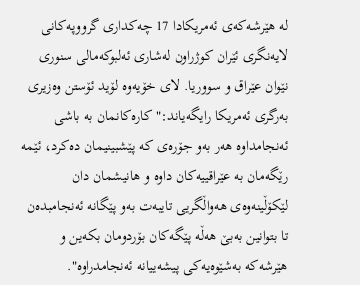له‌ هێرشه‌که‌ى ئه‌مریکادا 17 چه‌کدارى گرووپه‌کانى لایه‌نگرى ئێران کوژراون له‌شارى ئه‌لبوکه‌مالى سنورى نێوان عێراق و سووریا. لاى خۆیه‌وه‌ لۆید ئۆستن وه‌زیرى به‌رگرى ئه‌مریکا رایگه‌یاند:" کاره‌کانمان به‌ باشى ئه‌نجامداوه‌ هه‌ر به‌و جۆره‌ى که‌ پێشبینیمان ده‌کرد، ئێمه‌ رێگه‌مان به‌ عێراقییه‌کان داوه‌ و هانیشمان دان لێکۆڵینه‌وه‌ى هه‌واڵگریى تایبه‌ت به‌و پێگانه‌ ئه‌نجامبده‌ن تا بتوانین به‌بێ هه‌ڵه‌ پێگه‌کان بۆردومان بکه‌ین و هێرشه‌که‌ به‌شێوه‌یه‌کى پیشه‌ییانه‌ ئه‌نجامدراوه‌".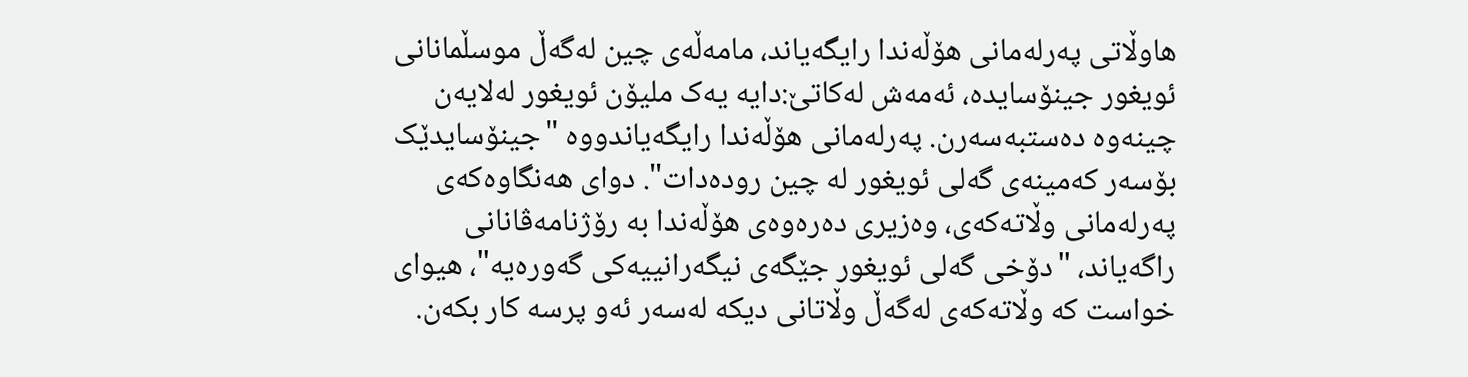هاوڵاتى په‌رله‌مانى هۆڵه‌ندا رایگه‌یاند، مامه‌ڵه‌ى چین له‌گه‌ڵ موسڵمانانى ئویغور جینۆسایده‌، ئه‌مه‌ش له‌کاتێ:دایه‌ یه‌ک ملیۆن ئویغور له‌لایه‌ن چینه‌وه‌ ده‌ستبه‌سه‌رن. په‌رله‌مانى هۆڵه‌ندا رایگه‌یاندووه‌ "جینۆسایدێک بۆسه‌ر که‌مینه‌ى گه‌لى ئویغور له‌ چین روده‌دات". دواى هه‌نگاوه‌که‌ى په‌رله‌مانى وڵاته‌که‌ی، وه‌زیرى ده‌ره‌وه‌ى هۆڵه‌ندا به‌ رۆژنامه‌ڤانانى راگه‌یاند، "دۆخى گه‌لى ئویغور جێگه‌ى نیگه‌رانییه‌کى گه‌وره‌یه‌"، هیواى خواست که‌ وڵاته‌که‌ى له‌گه‌ڵ وڵاتانى دیکه‌ له‌سه‌ر ئه‌و پرسه‌ کار بکه‌ن.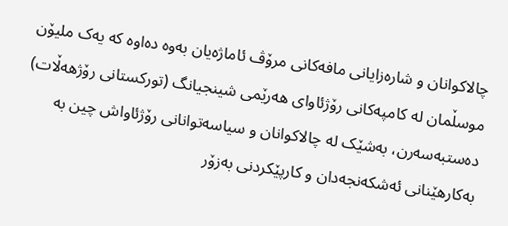چالاکوانان و شاره‌زایانى مافه‌کانى مرۆڤ ئاماژه‌یان به‌وه‌ ده‌اوه‌ که‌ یه‌ک ملیۆن موسڵمان له‌ کامپه‌کانى رۆژئاواى هه‌رێمى شینجیانگ (تورکستانى رۆژهه‌ڵات) ده‌ستبه‌سه‌رن، به‌شێک له‌ چالاکوانان و سیاسه‌توانانى رۆژئاواش چین به‌ به‌کارهێنانى ئه‌شکه‌نجه‌دان و کارپێکردنى به‌زۆر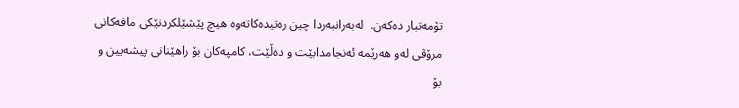تۆمه‌تبار ده‌که‌ن.  له‌به‌رانبه‌ردا چین ره‌تیده‌کاته‌وه‌ هیچ پێشێلکردنێکى مافه‌کانى مرۆڤى له‌و هه‌رێمه‌ ئه‌نجامدابێت و ده‌ڵێت، کامپه‌کان بۆ راهێنانى پیشه‌یین و بۆ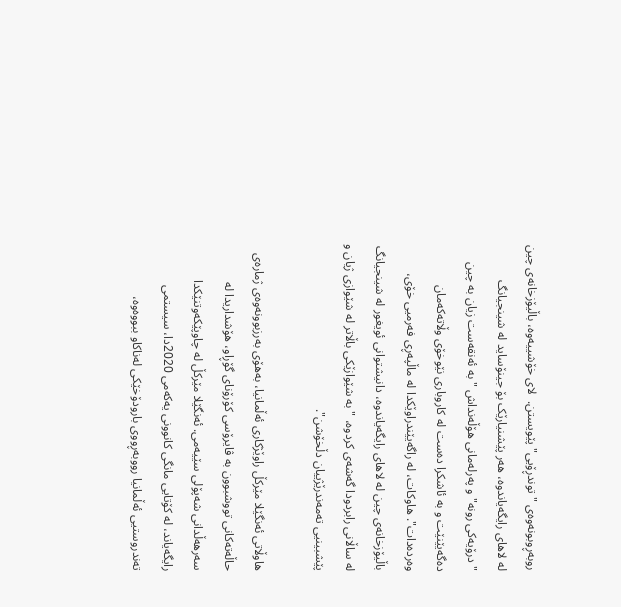روبه‌ڕوبونه‌وه‌ى "توندڕۆیی" پێویستن.  لاى خۆشییه‌وه‌، باڵیۆزخانه‌ى چین له‌ لاهاى رایگه‌یاندوه‌، هه‌ر پێشنیارێک بۆ جینۆساید له‌ شینجیانگ "درۆیه‌کى رونه‌" و په‌رله‌مانى هۆڵه‌نداش "به‌ ئه‌نقه‌ست زیان به‌ چین ده‌گه‌یێنێت و به‌ ئاشکرا ده‌ست له‌ کاروبارى نێوخۆى وڵاته‌که‌مان وه‌رده‌دات". هاوکات، له‌ راگه‌یێندراوێکدا له‌ ماڵپه‌ڕى فه‌رمیى خۆی، باڵیۆزخانه‌ى چین له‌ لاهاى رایگه‌یاندوه‌، دانیشتوانى ئویغور له‌ شینجیانگ له‌ ساڵانى رابردودا گه‌شه‌ى کردوه‌، "به‌ شێوازێکى باڵاتر له‌ شێوازى ژیان و پێشبینیى ته‌مه‌ندرێژییان دڵخۆشن".

هاوڵاتى ئه‌نگێلا مێرکڵ راوێژکارى ئه‌ڵمانیا، به‌هۆى به‌رزبوونه‌وه‌ى ژماره‌ى حاڵه‌ته‌کانى تووشبوون به‌ ڤایرۆسى کۆرۆناى گۆڕاو، هۆشداریدا له‌ سه‌رهه‌ڵدانى شه‌پۆلى سێیه‌مى. ئه‌نگێلا مێرکڵ له‌ چاوپێکه‌وتنێکدا رایگه‌یاند، له‌ کۆتایى مانگى کانوونى یه‌که‌مى 2020دا، سیستمى ته‌ندروستیى ئه‌ڵمانیا رووبه‌ڕووى بارودۆخێکى له‌ناکاو ببووه‌وه‌،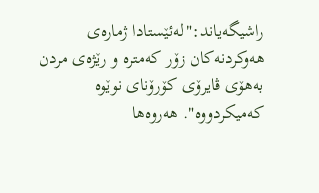راشیگه‌یاند:"له‌ئێستادا ژماره‌ى هه‌وکردنه‌کان زۆر که‌متره‌ و رێژه‌ى مردن به‌هۆى ڤایرۆى کۆرۆناى نوێوه‌ که‌میکردووه‌". هه‌روه‌ها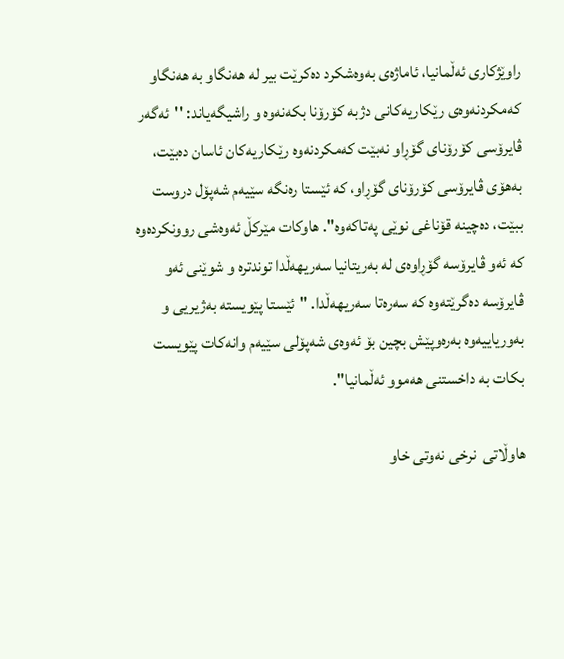راوێژکارى ئه‌ڵمانیا، ئاماژه‌ى به‌وه‌شکرد ده‌کرێت بیر له‌ هه‌نگاو به‌ هه‌نگاو که‌مکردنه‌وه‌ى رێکاریه‌کانى دژبه‌ کۆرۆنا بکه‌نه‌وه‌ و راشیگه‌یاند: ''ئه‌گه‌ر ڤایرۆسى کۆرۆناى گۆڕاو نه‌بێت که‌مکردنه‌وه‌ رێکاریه‌کان ئاسان ده‌بێت، به‌هۆى ڤایرۆسى کۆرۆناى گۆڕاو، که‌ ئێستا ره‌نگه‌ سێیه‌م شه‌پۆل دروست ببێت، ده‌چینه‌ قۆناغى نوێى په‌تاکه‌وه‌". هاوکات مێرکڵ ئه‌وه‌شى روونکرده‌وه‌ که‌ ئه‌و ڤایرۆسه‌ گۆڕاوه‌ى له‌ به‌ریتانیا سه‌ریهه‌ڵدا توندتره‌ و شوێنى ئه‌و ڤایرۆسه‌ ده‌گرێته‌وه‌ که‌ سه‌ره‌تا سه‌ریهه‌ڵدا. "ئێستا پێویسته‌ به‌ژیریى و به‌وریاییه‌وه‌ به‌ره‌وپێش بچین بۆ ئه‌وه‌ى شه‌پۆلى سێیه‌م وانه‌کات پێویست بکات به‌ داخستنى هه‌موو ئه‌ڵمانیا".

هاوڵاتى  نرخى نه‌وتى خاو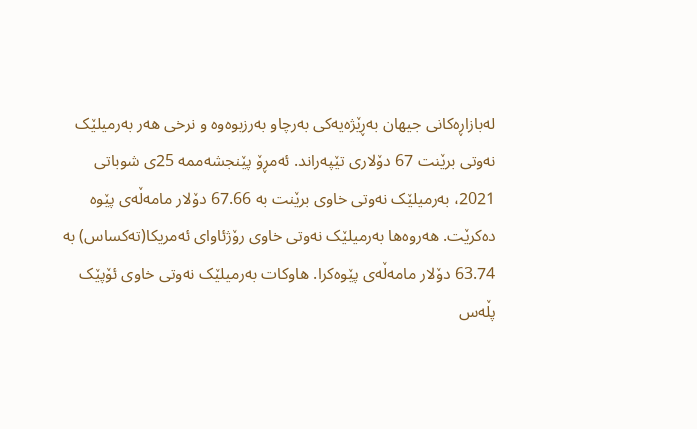له‌بازاڕه‌کانى جیهان به‌ڕێژه‌یه‌کى به‌رچاو به‌رزبوه‌وه‌ و نرخى هه‌ر به‌رمیلێک نه‌وتى برێنت 67 دۆلارى تێپه‌راند. ئه‌مڕۆ پێنجشه‌ممه‌ 25ى شوباتى 2021، به‌رمیلێک نه‌وتى خاوى برێنت به‌ 67.66 دۆلار مامه‌ڵه‌ى پێوه‌ ده‌کرێت. هه‌روه‌ها به‌رمیلێک نه‌وتى خاوى رۆژئاواى ئه‌مریکا(ته‌کساس) به‌ 63.74 دۆلار مامه‌ڵه‌ى پێوه‌کرا. هاوکات به‌رمیلێک نه‌وتى خاوى ئۆپێک پڵه‌س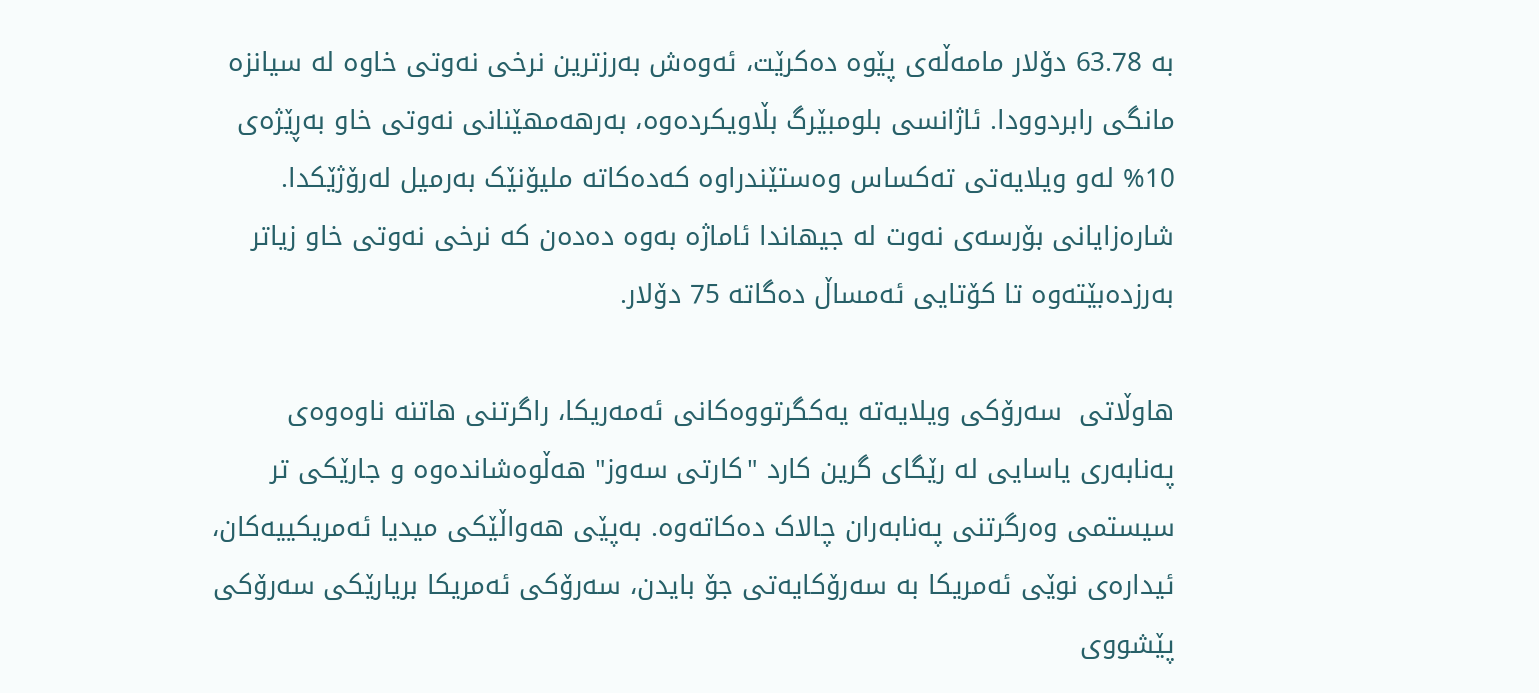به‌ 63.78 دۆلار مامه‌ڵه‌ى پێوه‌ ده‌کرێت، ئه‌وه‌ش به‌رزترین نرخى نه‌وتى خاوه‌ له‌ سیانزه‌ مانگى رابردوودا. ئاژانسى بلومبێرگ بڵاویکرده‌وه‌، به‌رهه‌مهێنانى نه‌وتى خاو به‌ڕێژه‌ى 10% له‌و ویلایه‌تى ته‌کساس وه‌ستێندراوه‌ که‌ده‌کاته‌ ملیۆنێک به‌رمیل له‌رۆژێکدا. شاره‌زایانى بۆرسه‌ى نه‌وت له‌ جیهاندا ئاماژه‌ به‌وه‌ ده‌ده‌ن که‌ نرخى نه‌وتى خاو زیاتر به‌رزده‌بێته‌وه‌ تا کۆتایى ئه‌مساڵ ده‌گاته‌ 75 دۆلار.

هاوڵاتى  سه‌رۆکى ویلایه‌ته‌ یه‌کگرتووه‌کانى ئه‌مه‌ریکا، راگرتنى هاتنه‌ ناوه‌وه‌ى په‌نابه‌رى یاسایى له‌ رێگاى گرین کارد "کارتى سه‌وز" هه‌ڵوه‌شانده‌وه‌ و جارێکى تر سیستمى وه‌رگرتنى په‌نابه‌ران چالاک ده‌کاته‌وه‌. به‌پێى هه‌واڵێکى میدیا ئه‌مریکییه‌کان، ئیداره‌ى نوێى ئه‌مریکا به‌ سه‌رۆکایه‌تى جۆ بایدن، سه‌رۆکى ئه‌مریکا بریارێکى سه‌رۆکى پێشووى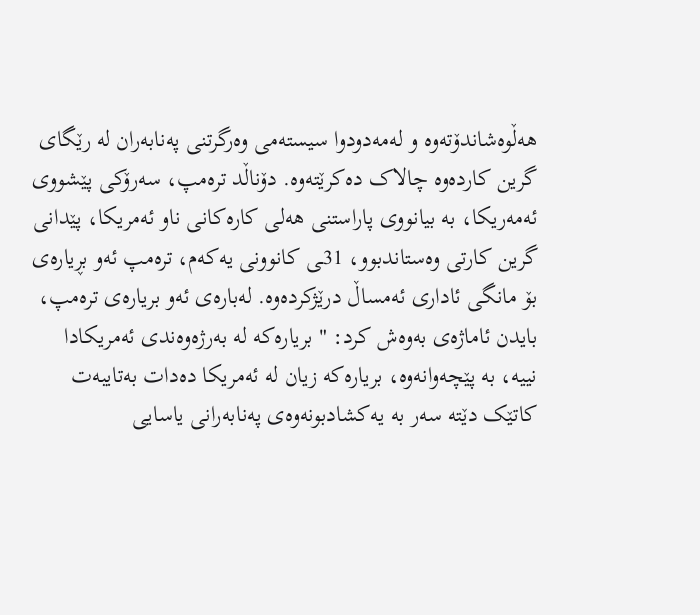هه‌ڵوه‌شاندۆته‌وه‌ و له‌مه‌دودوا سیسته‌مى وه‌رگرتنى په‌نابه‌ران له‌ رێگاى گرین کارده‌وه‌ چالاک ده‌کرێته‌وه‌. دۆناڵد تره‌مپ، سه‌رۆکى پێشووى ئه‌مه‌ریکا، به‌ بیانووى پاراستنى هه‌لى کاره‌کانى ناو ئه‌مریکا، پێدانى گرین کارتى وه‌ستاندبوو، 31ـى کانوونى یه‌که‌م، تره‌مپ ئه‌و بڕیاره‌ى بۆ مانگى ئادارى ئه‌مساڵ درێژکرده‌وه‌. له‌باره‌ى ئه‌و بریاره‌ى تره‌مپ، بایدن ئاماژه‌ى به‌وه‌ش کرد: " بریاره‌که‌ له‌ به‌رژه‌وه‌ندى ئه‌مریکادا نییه‌، به‌ پێچه‌وانه‌وه‌، بریاره‌که‌ زیان له‌ ئه‌مریکا ده‌دات به‌تایبه‌ت کاتێک دێته‌ سه‌ر به‌ یه‌کشادبونه‌وه‌ى په‌نابه‌رانى یاسایى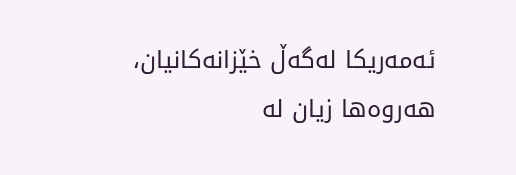ئه‌مه‌ریکا له‌گه‌ڵ خێزانه‌کانیان، هه‌روه‌ها زیان له‌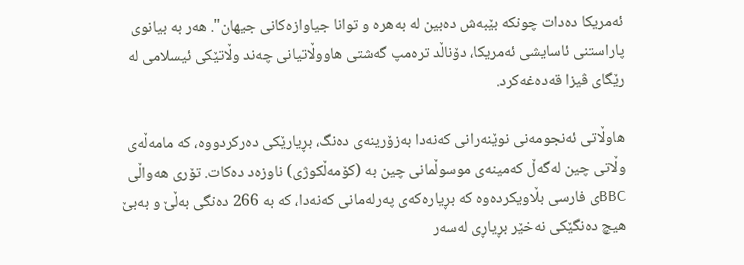ئه‌مریکا ده‌دات چونکه‌ بێبه‌ش ده‌بین له‌ به‌هره‌ و توانا جیاوازه‌کانى جیهان". هه‌ر به‌ بیانوى پاراستنى ئاسایشى ئه‌مریکا، دۆناڵد تره‌مپ گه‌شتى هاووڵاتیانى چه‌ند وڵاتێکى ئیسلامى له‌ رێگاى ڤیزا قه‌ده‌غه‌کرد.

هاوڵاتى ئه‌نجومه‌نى نوێنه‌رانى که‌نه‌دا به‌زۆرینه‌ى ده‌نگ، بڕیارێکى ده‌رکردووه‌، که‌ مامه‌ڵه‌ى وڵاتى چین له‌گه‌ڵ که‌مینه‌ى موسوڵمانى چین به‌ (کۆمه‌ڵکوژی) ناوزه‌د ده‌کات. تۆرى هه‌واڵى BBCى فارسى بڵاویکرده‌وه‌ که‌ بڕیاره‌که‌ى په‌رله‌مانى که‌نه‌دا، که‌ به‌ 266 ده‌نگى به‌ڵێ و به‌بێ هیچ ده‌نگێکى نه‌خێر بڕیاڕى له‌سه‌ر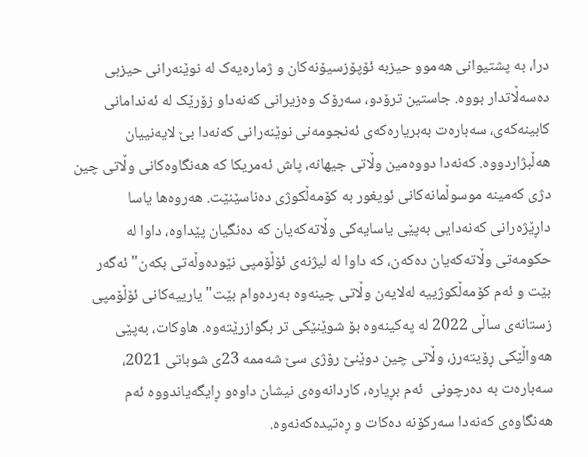درا، به‌ پشتیوانى هه‌موو حیزبه‌ ئۆپۆزسیۆنه‌کان و ژماره‌یه‌ک له‌ نوێنه‌رانى حیزبى ده‌سه‌ڵاتدار بووه‌. جاستین ترۆدو، سه‌رۆک وه‌زیرانى که‌نه‌داو زۆرێک له‌ ئه‌ندامانى کابینه‌که‌ی، سه‌باره‌ت به‌بریاره‌که‌ى ئه‌نجومه‌نى نوێنه‌رانى که‌نه‌دا بێ لایه‌نییان هه‌ڵبژاردووه‌. که‌نه‌دا دووه‌مین وڵاتى جیهانه‌، پاش ئه‌مریکا که‌ هه‌نگاوه‌کانى وڵاتى چین دژى که‌مینه‌ موسوڵمانه‌کانى ئویغور به‌ کۆمه‌ڵکوژى ده‌ناسێنێت. هه‌روه‌ها یاسا داڕێژه‌رانى که‌نه‌دایى به‌پێى یاسایه‌کى وڵاته‌که‌یان که‌ ده‌نگیان پێداوه‌، داوا له‌ حکومه‌تى وڵاته‌که‌یان ده‌که‌ن، که‌ داوا له‌ لیژنه‌ى ئۆڵۆمپى نێوده‌وڵه‌تى بکه‌ن" ئه‌گه‌ر بێت و ئه‌م کۆمه‌ڵکوژییه‌ له‌لایه‌ن وڵاتى چینه‌وه‌ به‌رده‌وام بێت" یارییه‌کانى ئۆڵۆمپى زستانه‌ى ساڵى 2022 له‌ په‌کینه‌وه‌ بۆ شوێنێکى تر بگوازرێته‌وه‌. هاوکات، به‌پێى هه‌واڵێکى ڕۆیته‌رز، وڵاتى چین دوێنێ رۆژى سێ شه‌ممه‌ 23ى شوباتى 2021، سه‌باره‌ت به‌ ده‌رچونى  ئه‌م بڕیاره‌، کاردانه‌وه‌ى نیشان داوه‌و ڕایگه‌یاندووه‌ ئه‌م هه‌نگاوه‌ى که‌نه‌دا سه‌رکۆنه‌ ده‌کات و ڕه‌تیده‌که‌نه‌وه‌.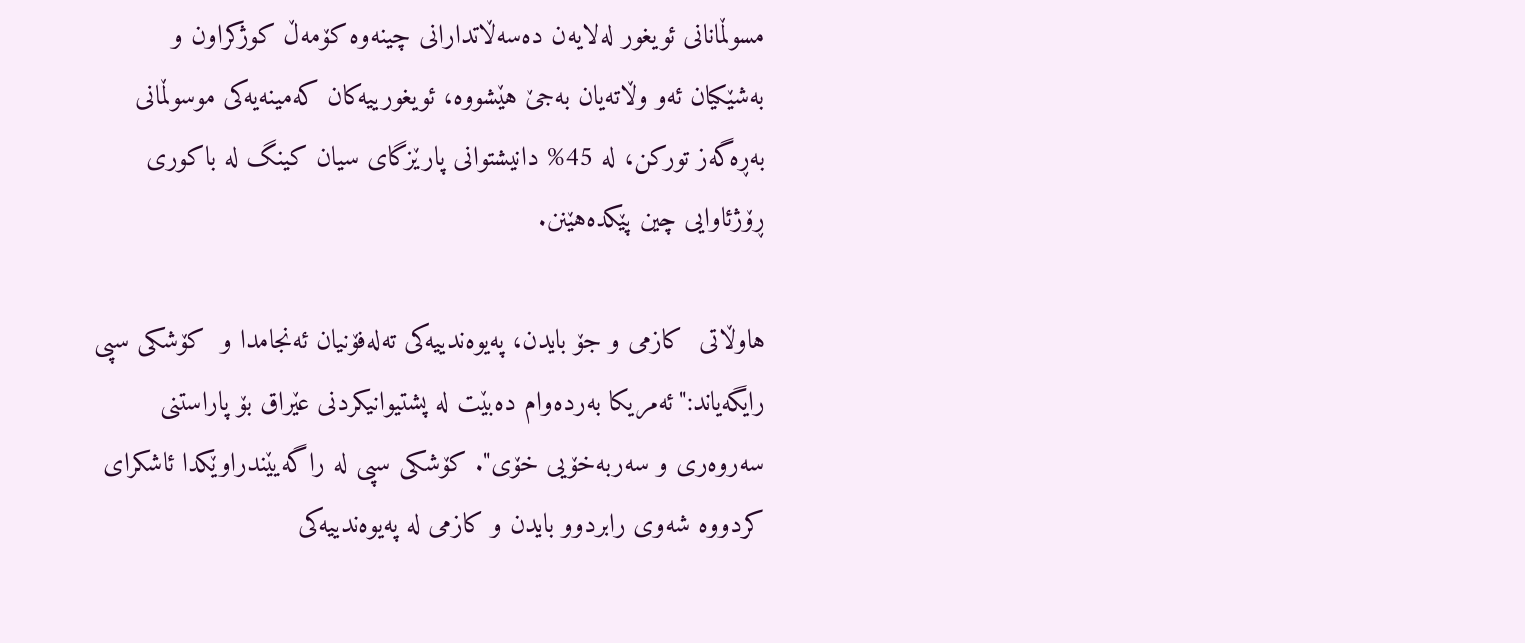مسوڵمانانى ئویغور له‌لایه‌ن ده‌سه‌ڵاتدارانى چینه‌وه‌ کۆمه‌ڵ کوژکراون و به‌شێکیان ئه‌و وڵاته‌یان به‌جێ هێشووه‌، ئویغورییەکان کەمینەیەکی موسوڵمانی بەڕەگەز تورکن، لە 45% دانیشتوانی پارێزگای سیان کینگ لە باکوری ڕۆژئاوایی چین پێکدەهێنن.

هاوڵاتى  کازمى و جۆ بایدن، په‌یوه‌ندییه‌کى ته‌له‌فۆنیان ئه‌نجامدا و  کۆشکى سپى رایگه‌یاند:"ئه‌مریکا به‌رده‌وام ده‌بێت له‌ پشتیوانیکردنى عێراق بۆ پاراستنى سه‌روه‌رى و سه‌ربه‌خۆیى خۆی". کۆشکى سپى له‌ راگه‌یێندراوێکدا ئاشکراى کردووه‌ شه‌وى رابردوو بایدن و کازمى له‌ په‌یوه‌ندییه‌کى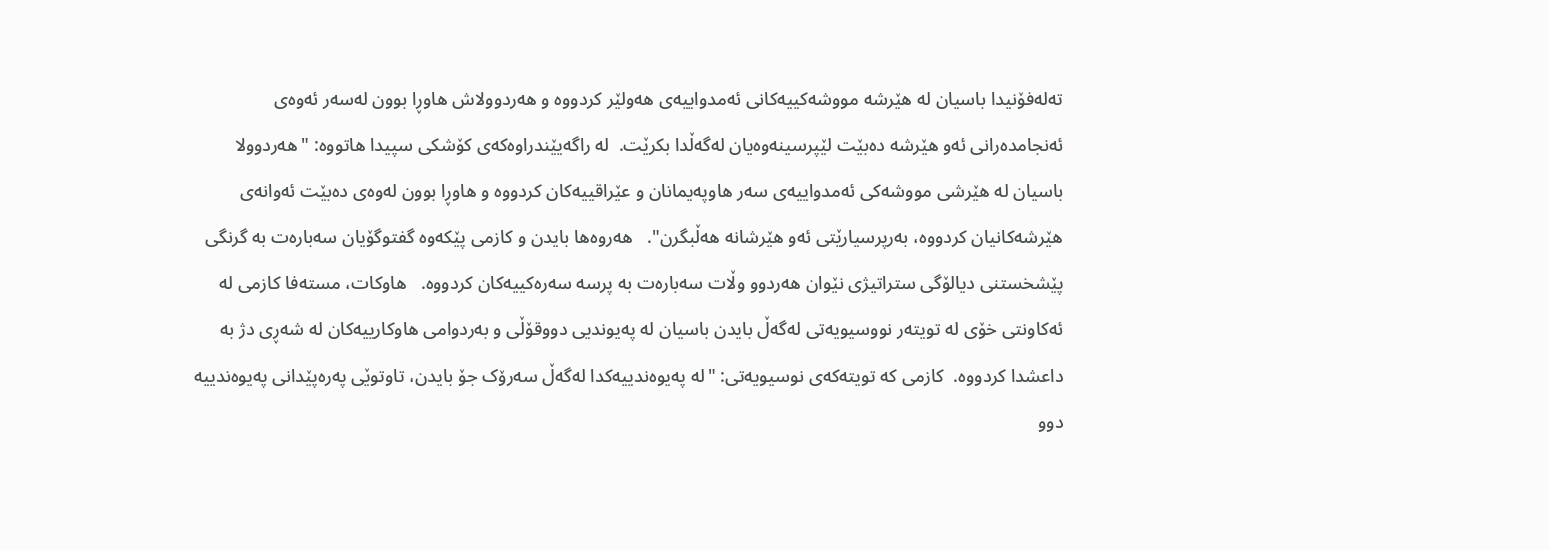ته‌له‌فۆنیدا باسیان له‌ هێرشه‌ مووشه‌کییه‌کانى ئه‌مدواییه‌ى هه‌ولێر کردووه‌ و هه‌ردوولاش هاوڕا بوون له‌سه‌ر ئه‌وه‌ى ئه‌نجامده‌رانى ئه‌و هێرشه‌ ده‌بێت لێپرسینه‌وه‌یان له‌گه‌ڵدا بکرێت.  له‌ راگه‌یێندراوه‌که‌ى کۆشکى سپیدا هاتووه‌: "هه‌ردوولا باسیان له‌ هێرشى مووشه‌کى ئه‌مدواییه‌ى سه‌ر هاوپه‌یمانان و عێراقییه‌کان کردووه‌ و هاوڕا بوون له‌وه‌ى ده‌بێت ئه‌وانه‌ى هێرشه‌کانیان کردووه‌، به‌رپرسیارێتى ئه‌و هێرشانه‌ هه‌ڵبگرن".   هه‌روه‌ها بایدن و کازمى پێکه‌وه‌ گفتوگۆیان سه‌باره‌ت به‌ گرنگى  پێشخستنى دیالۆگى ستراتیژى نێوان هه‌ردوو وڵات سه‌باره‌ت به‌ پرسه‌ سه‌ره‌کییه‌کان کردووه‌.   هاوکات، مسته‌فا کازمى له‌ ئه‌کاونتى خۆى له‌ تویته‌ر نووسیویه‌تى له‌گه‌ڵ بایدن باسیان له‌ په‌یوندیى دووقۆڵى و به‌ردوامى هاوکارییه‌کان له‌ شه‌ڕى دژ به‌ داعشدا کردووه‌.  کازمى که‌ تویته‌که‌ى نوسیویه‌تى: "له‌ په‌یوه‌ندییه‌کدا له‌گه‌ڵ سه‌رۆک جۆ بایدن، تاوتوێى په‌ره‌پێدانى په‌یوه‌ندییه‌ دوو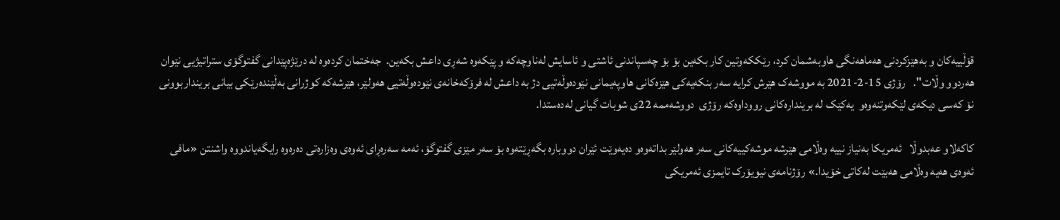قۆڵییه‌کان و به‌هێزکردنى هه‌ماهه‌نگى هاوبه‌شمان کرد، رێککه‌وتین کار بکه‌ین بۆ بۆ چه‌سپاندنى ئاشتى و ئاسایش له‌ناوچه‌که‌ و پێکه‌وه‌ شه‌ڕى داعش بکه‌ین.  جه‌ختمان کرده‌وه‌ له‌ درێژه‌پێدانى گفتوگۆى ستراتیژیى نێوان هه‌ردوو وڵات".   رۆژى 15-2-2021 به‌ مووشه‌ک هێرش کرایه‌ سه‌ر بنکه‌یه‌کى هێزه‌کانى هاوپه‌یمانى نێوده‌وڵه‌تیى دژ به‌ داعش له‌ فرۆکه‌خانه‌ى نێوده‌وڵه‌تیى هه‌ولێر، هێرشه‌که‌ کوژرانى به‌ڵێنده‌رێکى بیانى برینداربوونى نۆ که‌سى دیکه‌ى لێکه‌وتنه‌وه‌و  یه‌کێک له‌ برینداره‌کانى رووداوه‌که‌ رۆژى  دووشه‌ممه‌ 22ى شوبات گیانى له‌ده‌ستدا.

کاکه‌لاو عه‌بدوڵا   ئه‌مریکا به‌نیاز نییه‌ وه‌ڵامى هێرشه‌ موشه‌کییه‌کانى سه‌ر هه‌ولێر بداته‌وه‌و ده‌یه‌وێت ئێران دووباره‌ بگه‌ڕێته‌وه‌ بۆ سه‌ر مێزى گفتوگۆ، ئه‌مه‌ سه‌ره‌ڕاى ئه‌وه‌ى وه‌زاره‌تى ده‌ره‌وه‌ رایگه‌یاندووه‌ واشنتن «مافى ئه‌وه‌ى هه‌یه‌ وه‌ڵامى هه‌بێت له‌کاتى خۆیدا.» رۆژنامه‌ى نیویۆرک تایمزى ئه‌مریکى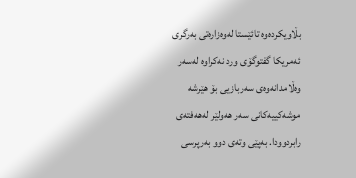بڵاویکرده‌وه‌ تائێستا له‌وه‌زاره‌تى به‌رگرى ئه‌مریکا گفتوگۆى ورد نه‌کراوه‌ له‌سه‌ر وه‌ڵامدانه‌وه‌ى سه‌ربازیى بۆ هێرشه‌ موشه‌کییه‌کانى سه‌ر هه‌ولێر له‌هه‌فته‌ى رابردوودا. به‌پێى وته‌ى دوو به‌رپرسى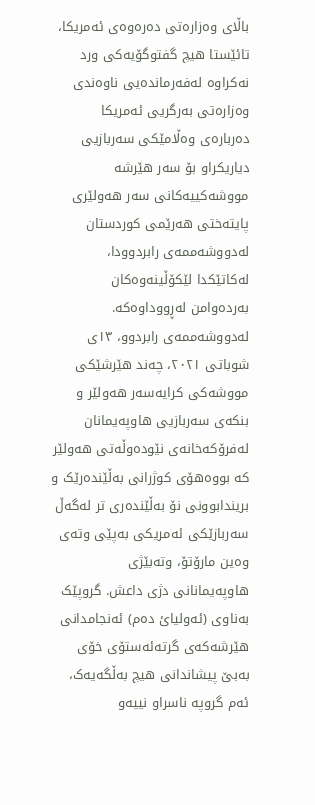باڵاى وه‌زاره‌تى ده‌ره‌وه‌ى ئه‌مریکا، تائێستا هیچ گفتوگۆیه‌کى ورد نه‌کراوه‌ له‌فه‌رمانده‌یى ناوه‌ندى وه‌زاره‌تى به‌رگریى ئه‌مریکا ده‌رباره‌ى وه‌ڵامێکى سه‌ربازیى دیاریکراو بۆ سه‌ر هێرشه‌ مووشه‌کییه‌کانى سه‌ر هه‌ولێرى پایته‌ختى هه‌رێمى کوردستان له‌دووشه‌ممه‌ى رابردوودا، له‌کاتێکدا لێکۆڵینه‌وه‌کان به‌رده‌وامن له‌ڕووداوه‌که‌. له‌دووشه‌ممه‌ى رابردوو، ١٣ى شوباتى ٢٠٢١، چه‌ند هێرشێکى مووشه‌کى کرایه‌سه‌ر هه‌ولێر و بنکه‌ى سه‌ربازیى هاوپه‌یمانان له‌فرۆکه‌خانه‌ى نێوده‌وڵه‌تى هه‌ولێر که‌ بووه‌هۆى کوژرانى به‌ڵێنده‌رێک و بریندابوونى نۆ به‌ڵێنده‌رى تر له‌گه‌ڵ سه‌ربازێکى ئه‌مریکی به‌پێى وته‌ى وه‌ین مارۆتۆ، وته‌بێژى هاوپه‌یمانانى دژى داعش. گروپێک به‌ناوى (ئه‌ولیائ ده‌م) ئه‌نجامدانى هێرشه‌که‌ى گرته‌ئه‌ستۆى خۆى به‌بێ پیشاندانى هیچ به‌ڵگه‌یه‌ک، ئه‌م گروپه‌ ناسراو نییه‌و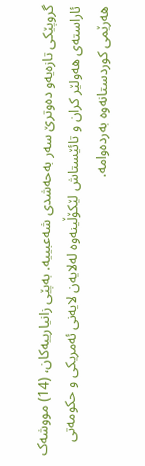گروپێکى تازه‌یه‌و ده‌وترێ سه‌ر به‌حه‌شدى شه‌عبییه‌. به‌پێى زانیارییه‌کان، (14) مووشه‌ک ئاراسته‌ى هه‌ولێر کران و تائێستاش لێکۆڵینه‌وه‌ له‌لایه‌ن لایه‌نى ئه‌مریکى و حکومه‌تى هه‌رێمى کوردستانه‌وه‌ به‌رده‌وامه‌.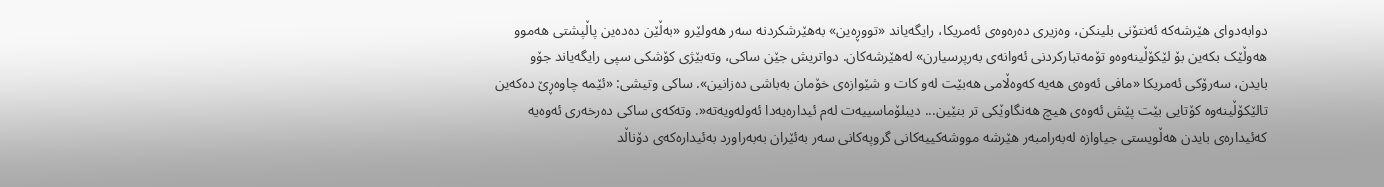دوابه‌دواى هێرشه‌که‌ ئه‌نتۆنى بلینکن، وه‌زیرى ده‌ره‌وه‌ى ئه‌مریکا، رایگه‌یاند «تووڕه‌ین» به‌هێرشکردنه‌ سه‌ر هه‌ولێرو «به‌ڵێن ده‌ده‌ین پاڵپشتى هه‌موو هه‌وڵێک بکه‌ین بۆ لێکۆڵینه‌وه‌و تۆمه‌تبارکردنى ئه‌وانه‌ى به‌رپرسیارن» له‌هێرشه‌کان. دواتریش جێن ساکی، وته‌بێژى کۆشکى سپى رایگه‌یاند جۆو بایدن، سه‌رۆکى ئه‌مریکا «مافى ئه‌وه‌ى هه‌یه‌ که‌وه‌ڵامى هه‌بێت له‌و کات و شێوازه‌ى خۆمان به‌باشى ده‌زانین». ساکى وتیشی: «ئێمه‌ چاوه‌ڕێ ده‌که‌ین تالێکۆڵینه‌وه‌ کۆتایى بێت پێش ئه‌وه‌ى هیچ هه‌نگاوێکى تر بنێین... دیبلۆماسییه‌ت له‌م ئیداره‌یه‌دا ئه‌وله‌ویه‌ته‌«. وته‌که‌ى ساکى ده‌رخه‌رى ئه‌وه‌یه‌ که‌ئیداره‌ى بایدن هه‌ڵویستى جیاوازه‌ له‌به‌رامبه‌ر هێرشه‌ مووشه‌کییه‌کانى گروپه‌کانى سه‌ر به‌ئێران به‌به‌راورد به‌ئیداره‌که‌ى دۆناڵد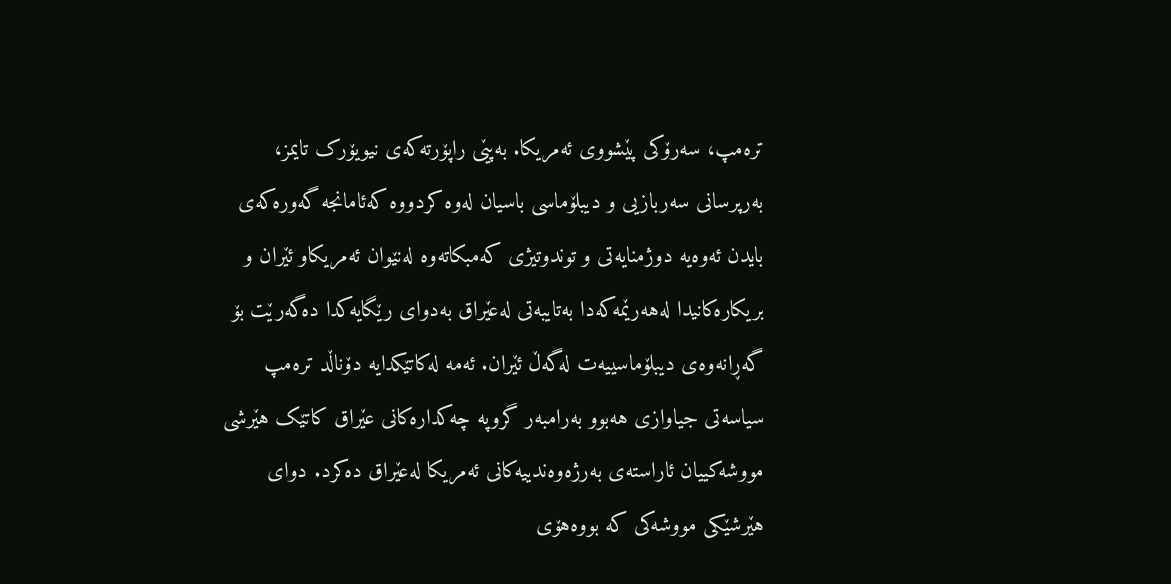تره‌مپ، سه‌رۆکى پێشووى ئه‌مریکا. به‌پێى راپۆرته‌که‌ى نیویۆرک تایمز، به‌رپرسانى سه‌ربازیى و دیبلۆماسى باسیان له‌وه‌ کردووه‌ که‌ئامانجه‌ گه‌وره‌که‌ى بایدن ئه‌وه‌یه‌ دوژمنایه‌تى و توندوتیژى که‌مبکاته‌وه‌ له‌نێوان ئه‌مریکاو ئێران و بریکاره‌کانیدا له‌هه‌رێمه‌که‌دا به‌تایبه‌تى له‌عێراق به‌دواى رێگایه‌کدا ده‌گەرێت بۆ گه‌ڕانه‌وه‌ى دیبلۆماسییه‌ت له‌گه‌ڵ ئێران. ئه‌مه‌ له‌کاتێکدایه‌ دۆناڵد تره‌مپ سیاسه‌تى جیاوازى هه‌بوو به‌رامبه‌ر گروپه‌ چه‌کداره‌کانى عێراق کاتێک هێرشى مووشه‌کییان ئاراسته‌ى به‌رژه‌وه‌ندییه‌کانى ئه‌مریکا له‌عێراق ده‌کرد. دواى هێرشێکى مووشه‌کى که‌ بووه‌هۆى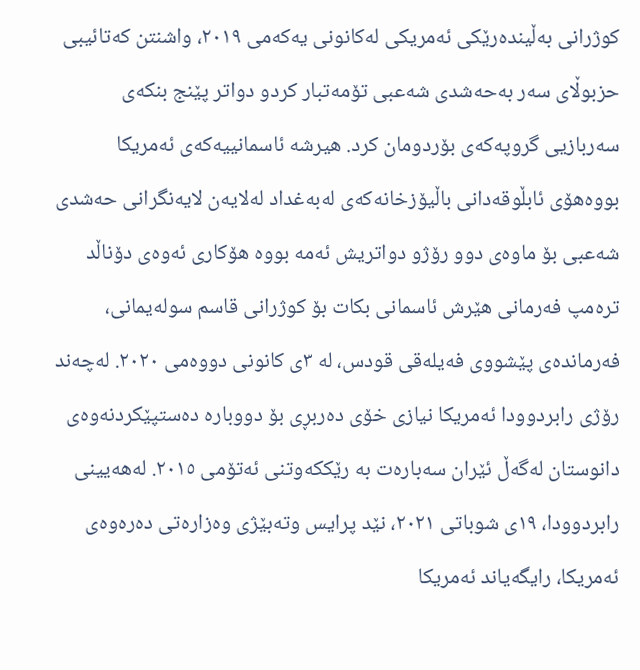کوژرانى به‌ڵینده‌رێکى ئه‌مریکى له‌کانونى یه‌که‌مى ٢٠١٩، واشنتن که‌تائیبى حزبوڵاى سه‌ر به‌حه‌شدى شه‌عبى تۆمه‌تبار کردو دواتر پێنج بنکه‌ى سه‌ربازیى گروپه‌که‌ى بۆردومان کرد. هیرشه‌ ئاسمانییه‌که‌ى ئه‌مریکا بووه‌هۆى ئابڵوقه‌دانى باڵیۆزخانه‌که‌ى له‌به‌غداد له‌لایه‌ن لایه‌نگرانى حه‌شدى شه‌عبى بۆ ماوه‌ى دوو رۆژو دواتریش ئه‌مه‌ بووه‌ هۆکارى ئه‌وه‌ى دۆناڵد تره‌مپ فه‌رمانى هێرش ئاسمانى بکات بۆ کوژرانى قاسم سوله‌یمانی، فه‌رمانده‌ى پێشووى فه‌یله‌قى قودس، له‌ ٣ى کانونى دووه‌مى ٢٠٢٠. له‌چه‌ند رۆژى رابردوودا ئه‌مریکا نیازى خۆى ده‌ربڕى بۆ دووباره‌ ده‌ستپێکردنه‌وه‌ى دانوستان له‌گه‌ڵ ئێران سه‌باره‌ت به‌ رێککه‌وتنى ئه‌تۆمى ٢٠١٥. له‌هه‌یینى رابردوودا، ١٩ى شوباتى ٢٠٢١، نێد پرایس وته‌بێژى وه‌زاره‌تى ده‌ره‌وه‌ى ئه‌مریکا، رایگه‌یاند ئه‌مریکا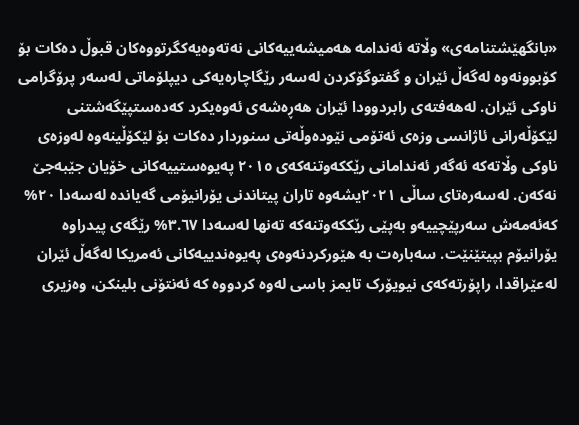«بانگهێشتنامه‌ی» وڵاته‌ ئه‌ندامه‌ هه‌میشه‌ییه‌کانى نه‌ته‌وه‌یه‌کگرتووه‌کان قبوڵ ده‌کات بۆ کۆبوونه‌وه‌ له‌گه‌ڵ ئێران و گفتوگۆکردن له‌سه‌ر رێگاچاره‌یه‌کى دیپلۆماتى له‌سه‌ر پرۆگرامى ناوکى ئێران. له‌هه‌فته‌ى رابردوودا ئێران هه‌ڕه‌شه‌ى ئه‌وه‌یکرد که‌ده‌ستپێگه‌شتنى لێکۆڵه‌رانى ئاژانسى وزه‌ى ئه‌تۆمى نێوده‌وڵه‌تى سنوردار ده‌کات بۆ لێکۆڵینه‌وه‌ له‌وزه‌ى ناوکى وڵاته‌که‌ ئه‌گه‌ر ئه‌ندامانى رێککه‌وتنه‌که‌ى ٢٠١٥ په‌یوه‌ستییه‌کانى خۆیان جێبه‌جێ نه‌که‌ن. له‌سه‌ره‌تاى ساڵى ٢٠٢١یشه‌وه‌ تاران پیتاندنى یۆرانیۆمى گه‌یانده‌ له‌سه‌دا ٢٠% که‌ئه‌مه‌ش سه‌رپێچییه‌و به‌پێى رێککه‌وتنه‌که‌ ته‌نها له‌سه‌دا ٣.٦٧% رێگه‌ى پیدراوه‌ یۆرانیۆم بپیتێنێت. سه‌باره‌ت به‌ هێورکردنه‌وه‌ى په‌یوه‌ندییه‌کانى ئه‌مریکا له‌گه‌ڵ ئێران له‌عێراقدا، راپۆرته‌که‌ى نیویۆرک تایمز باسى له‌وه‌ کردووه‌ که‌ ئه‌نتۆنى بلینکن، وه‌زیرى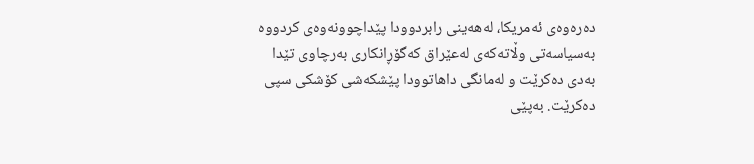ده‌ره‌وه‌ى ئه‌مریکا، له‌هه‌ینى رابردوودا پێداچوونه‌وه‌ى کردووه‌ به‌سیاسه‌تى وڵاته‌که‌ى له‌عێراق که‌گۆڕانکارى به‌رچاوى تێدا به‌دى ده‌کرێت و له‌مانگى داهاتوودا پێشکه‌شى کۆشکى سپى ده‌کرێت. به‌پێى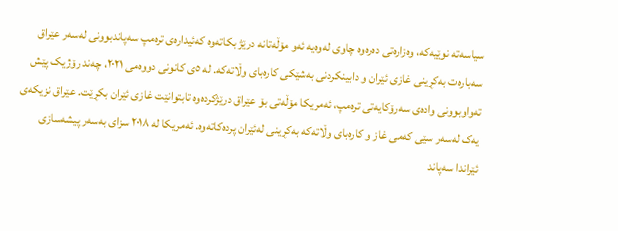سیاسه‌ته‌ نوێیه‌که‌، وه‌زاره‌تى ده‌ره‌وه‌ چاوى له‌وه‌یه‌ ئه‌و مۆڵه‌تانه‌ درێژ بکاته‌وه‌ که‌ئیداره‌ى تره‌مپ سه‌پاندبوونى له‌سه‌ر عێراق سه‌باره‌ت به‌کڕینى غازى ئێران و دابینکردنى به‌شێکى کاره‌باى وڵاته‌که‌. له‌ ٥ى کانونى دووه‌مى ٢٠٢١، چه‌ند رۆژیک پێش ته‌واوبوونى واده‌ى سه‌رۆکایه‌تى تره‌مپ، ئه‌مریکا مۆڵه‌تى بۆ عێراق درێژکرده‌وه‌ تابتوانێت غازى ئێران بکڕێت. عێراق نزیکه‌ى یه‌ک له‌سه‌ر سێى که‌مى غاز و کاره‌باى وڵاته‌که‌ به‌کڕینى له‌ئێران پرده‌کاته‌وه‌. ئه‌مریکا له‌ ٢٠١٨ سزاى به‌سه‌ر پیشه‌سازى ئێراندا سه‌پاند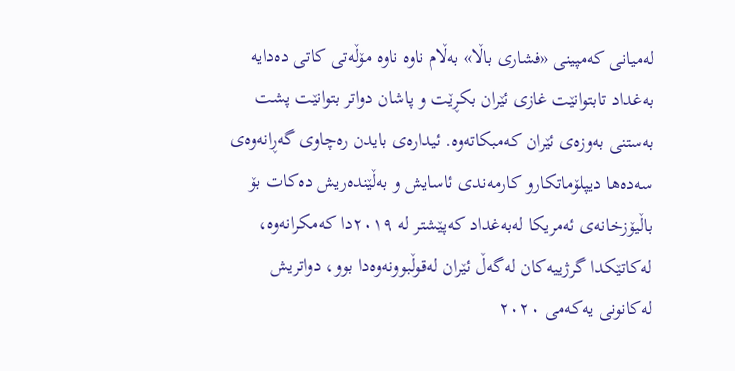له‌میانى که‌مپینى «فشارى باڵا» به‌ڵام ناوه‌ ناوه‌ مۆڵه‌تى کاتى ده‌دایه‌ به‌غداد تابتوانێت غازى ئێران بکڕێت و پاشان دواتر بتوانێت پشت به‌ستنى به‌وزه‌ى ئێران که‌مبکاته‌وه‌. ئیداره‌ى بایدن ره‌چاوى گه‌ڕانه‌وه‌ى سه‌ده‌ها دیپلۆماتکارو کارمه‌ندى ئاسایش و به‌ڵێنده‌ریش ده‌کات بۆ باڵیۆزخانه‌ى ئه‌مریکا له‌به‌غداد که‌پێشتر له‌ ٢٠١٩دا که‌مکرانه‌وه‌، له‌کاتێکدا گرژییه‌کان له‌گه‌ڵ ئێران له‌قوڵبوونه‌وه‌دا بوو، دواتریش له‌کانونى یه‌که‌مى ٢٠٢٠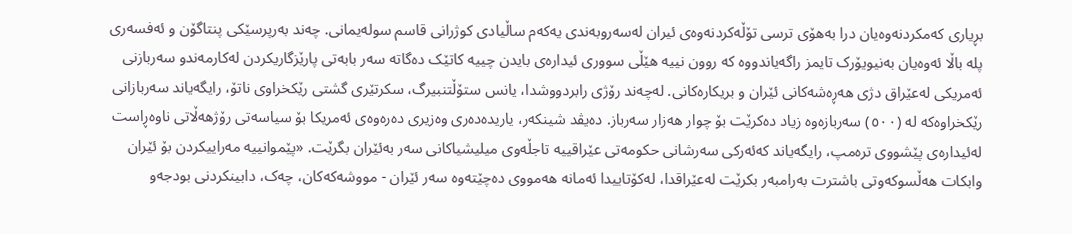بڕیارى که‌مکردنه‌وه‌یان درا به‌هۆى ترسى تۆڵه‌کردنه‌وه‌ى ئیران له‌سه‌روبەندى یه‌که‌م ساڵیادى کوژرانى قاسم سوله‌یمانی. چه‌ند به‌رپرسێکى پنتاگۆن و ئه‌فسه‌رى پله‌ باڵا ئه‌وه‌یان به‌نیویۆرک تایمز راگه‌یاندووه‌ که‌ روون نییه‌ هێڵى سوورى ئیداره‌ى بایدن چییه‌ کاتێک ده‌گاته‌ سه‌ر بابه‌تى پارێزگاریکردن له‌کارمه‌ندو سه‌ربازنى ئه‌مریکى له‌عێراق دژى هه‌ڕه‌شه‌کانى ئێران و بریکاره‌کانی. له‌چه‌ند رۆژى رابردووشدا، یانس ستۆڵتنبیرگ، سکرتێرى گشتى رێکخراوى ناتۆ، رایگه‌یاند سه‌ربازانى رێکخراوه‌که‌ له‌ (٥٠٠) سه‌ربازه‌وە زیاد ده‌کرێت بۆ چوار هه‌زار سه‌رباز. ده‌یڤد شینکه‌ر، یاریده‌ده‌رى وه‌زیرى ده‌ره‌وه‌ى ئه‌مریکا بۆ سیاسه‌تى رۆژهه‌ڵاتى ناوه‌ڕاست له‌ئیداره‌ى پێشووى تره‌مپ، رایگه‌یاند که‌ئه‌رکى سه‌رشانى حکومه‌تى عێراقییه‌ تاجڵه‌وى میلیشیاکانى سه‌ر به‌ئێران بگرێت. «پێموانییه‌ مه‌راییکردن بۆ ئێران وابکات هه‌ڵسوکه‌وتى باشترت به‌رامبه‌ر بکرێت له‌عێراقدا، له‌کۆتاییدا ئه‌مانه‌ هه‌مووى ده‌چێته‌وه‌ سه‌ر ئێران - مووشه‌که‌کان، چه‌ک، دابینکردنى بودجه‌و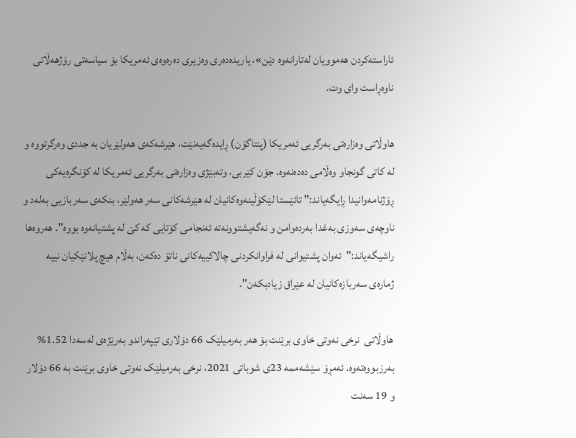ئاراسته‌کردن هه‌موویان له‌تارانه‌وه‌ دێن»، یاریده‌ده‌رى وه‌زیرى ده‌ره‌وه‌ى ئه‌مریکا بۆ سیاسه‌تى رۆژهه‌ڵاتى ناوه‌ڕاست واى وت.

هاوڵاتى وه‌زاره‌تى به‌رگریى ئه‌مریکا (پنتاگۆن) ڕایده‌گه‌یه‌نێت، هێرشه‌که‌ى هه‌ولێریان به‌ جددى وه‌رگرتووه‌ و له‌ کاتى گونجاو وه‌ڵامى ده‌ده‌نه‌وه‌. جۆن کێربى، وته‌بێژى وه‌زاره‌تى به‌رگریى ئه‌مریکا له‌ کۆنگره‌یه‌کى ڕۆژنامه‌وانیدا ڕایگه‌یاند:" تائێستا لێکۆڵینه‌وه‌کانیان له‌ هێرشه‌کانى سه‌ر هه‌ولێر، بنکه‌ى سه‌ربازیى به‌له‌د و ناوچه‌ى سه‌وزى به‌غدا به‌رده‌وامن و نه‌گه‌یشتوونه‌ته‌ ئه‌نجامى کۆتایى که‌ کێ له‌ پشتیانه‌وه‌ بووه‌". هه‌روه‌ها راشیگه‌یاند:"ئه‌وان پشتیوانى له‌ فراوانکردنى چالاکییه‌کانى ناتۆ ده‌که‌ن، به‌ڵام هیچ پلانێکیان نییه‌ ژماره‌ى سه‌ربازه‌کانیان له‌ عێراق زیادبکه‌ن".

هاوڵاتى  نرخى نه‌وتى خاوى برێنت بۆ هه‌ر به‌رمیلێک 66 دۆلارى تێپه‌راندو به‌رێژه‌ى له‌سه‌دا 1.52% به‌رزبووه‌ته‌وه‌. ئه‌مڕۆ سێشه‌ممه‌ 23ى شوباتى 2021، نرخى به‌رمیلێک نه‌وتى خاوى برێنت به‌ 66 دۆلار و 19 سه‌نت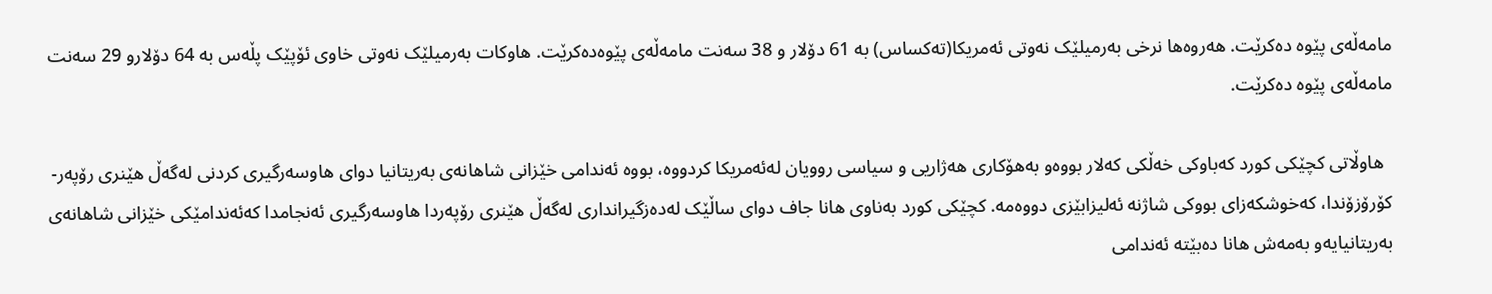مامه‌ڵه‌ى پێوه‌ ده‌کرێت. هه‌روه‌ها نرخى به‌رمیلێک نه‌وتى ئه‌مریکا(ته‌کساس) به‌ 61 دۆلار و 38 سه‌نت مامه‌ڵه‌ى پێوه‌ده‌کرێت. هاوکات به‌رمیلێک نه‌وتى خاوى ئۆپێک پڵه‌س به‌ 64 دۆلارو 29 سه‌نت مامه‌ڵه‌ى پێوه‌ ده‌کرێت.

  هاوڵاتى کچێکى کورد که‌باوکى خه‌ڵکى که‌لار بووه‌و به‌هۆکارى هه‌ژاریى و سیاسى روویان له‌ئه‌مریکا کردووه‌، بووه‌ ئه‌ندامى خێزانى شاهانه‌ى به‌ریتانیا دواى هاوسه‌رگیرى کردنى له‌گه‌ڵ هێنرى رۆپه‌ر-کۆرۆزۆندا، که‌خوشکه‌زاى بووکى شاژنه‌ ئه‌لیزابێزى دووه‌مه‌. کچێکى کورد به‌ناوى هانا جاف دواى ساڵێک له‌ده‌زگیراندارى له‌گه‌ڵ هێنرى رۆپه‌ردا هاوسه‌رگیرى ئه‌نجامدا که‌ئه‌ندامێکى خێزانى شاهانه‌ى به‌ریتانیایه‌و به‌مه‌ش هانا ده‌بێته‌ ئه‌ندامى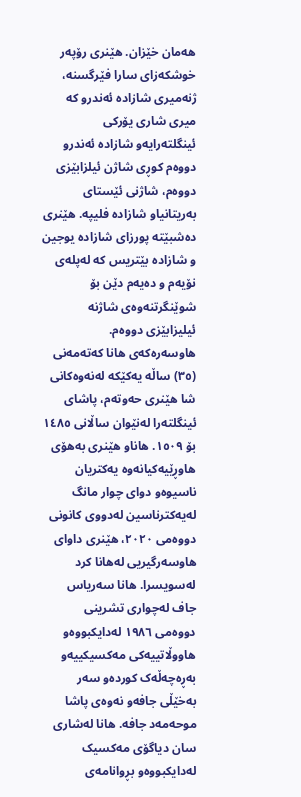هه‌مان خێزان. هێنرى رۆپه‌ر خوشکه‌زاى سارا فێرگسنه‌، ژنه‌میرى شازاده‌ ئه‌ندرو که‌ میرى شارى یۆرکى ئینگلته‌رایه‌و شازاده‌ ئه‌ندرو دووه‌م کوڕى شاژن ئیلزابێزى دووه‌م، شاژنى ئێستاى به‌ریتانیاو شازاده‌ فلیپه‌. هێنرى ده‌شبێته‌ پورزاى شازاده‌ یوجین و شازاده‌ بێتریس که‌ له‌پله‌ى نۆیه‌م و ده‌یه‌م دێن بۆ شوێنگرتنه‌وه‌ى شاژنه‌ ئیلیزابێزى دووه‌م. هاوسه‌ره‌که‌ى هانا که‌ته‌مه‌نى (٣٥) ساڵه‌ یه‌کێکه‌ له‌نه‌وه‌کانى شا هێنرى حه‌وته‌م، پاشاى ئینگلته‌را له‌نێوان ساڵانى ١٤٨٥ بۆ ١٥٠٩. هاناو هێنرى به‌هۆى هاوڕێیه‌کیانه‌وه‌ یه‌کتریان ناسیوه‌و دواى چوار مانگ له‌یه‌کترناسین له‌دووى کانونى دووه‌مى ٢٠٢٠، هێنرى داواى هاوسه‌رگیریى له‌هانا کرد له‌سویسرا. هانا سه‌ریاس جاف له‌چوارى تشرینى دووه‌مى ١٩٨٦ له‌دایکبووه‌و هاووڵاتییه‌کى مه‌کسیکییه‌و به‌ڕه‌چه‌ڵه‌ک کورده‌و سه‌ر به‌خێڵى جافه‌و نه‌وه‌ى پاشا موحه‌مه‌د جافه‌. هانا له‌شارى سان دیاگۆى مه‌کسیک له‌دایکبووه‌و بڕوانامه‌ى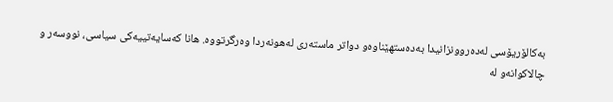به‌کالۆریۆسى له‌ده‌روونزانیدا به‌ده‌ستهێناوه‌و دواتر ماسته‌رى له‌هونه‌ردا وه‌رگرتووه‌. هانا که‌سایه‌تییه‌کى سیاسی، نووسه‌ر و چالاکوانه‌و له‌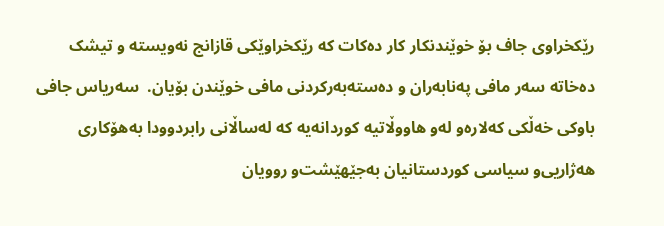رێکخراوى جاف بۆ خوێندنکار کار ده‌کات که‌ رێکخراوێکى قازانج نه‌ویسته‌ و تیشک ده‌خاته‌ سه‌ر مافى په‌نابه‌ران و ده‌سته‌به‌رکردنى مافى خوێندن بۆیان.  سه‌ریاس جافى باوکی خه‌ڵکی که‌لاره‌و له‌و هاووڵاتیه‌ کوردانه‌یه‌ که‌ له‌ساڵانى رابردوودا به‌هۆکاری هه‌ژاریی‌و سیاسی کوردستانیان به‌جێهێشت‌و روویان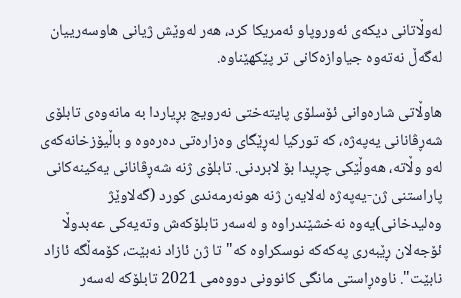له‌وڵاتانی دیکه‌ی ئه‌وروپا‌و ئه‌مریکا کرد، هه‌ر له‌وێش ژیانی هاوسه‌رییان له‌گه‌ڵ نه‌ته‌وه‌ جیاوازه‌کانی تر پێکهێناوه‌.

هاوڵاتى شاره‌وانى ئۆسلۆى پایته‌ختى نه‌رویج بڕیاردا به‌ مانه‌وه‌ى تابلۆى شه‌ڕڤانانى یه‌په‌ژه‌، که‌ تورکیا له‌ڕێگاى وه‌زاره‌تى ده‌ره‌وه‌ و باڵیۆزخانه‌که‌ى له‌و وڵاته‌، هه‌وڵێکى چڕیدا بۆ لابردنی. تابلۆى ژنه‌ شه‌ڕڤانانى یه‌کینه‌کانى پاراستنى ژن-یه‌په‌ژه‌ له‌لایه‌ن ژنه‌ هونه‌رمه‌ندى کورد (گه‌لاوێژ وه‌لیدخانی)یه‌وه‌ نه‌خشێندراوه‌ و له‌سه‌ر تابلۆکه‌ش وته‌یه‌کى عه‌بدوڵا ئۆجه‌لان ڕێبه‌رى په‌که‌که‌ نوسکراوه‌ که‌"تا ژن ئازاد نه‌بێت، کۆمه‌ڵگه‌ ئازاد نابێت". ناوه‌ڕاستى مانگى کانوونى دووه‌مى 2021 تابلۆکه‌ له‌سه‌ر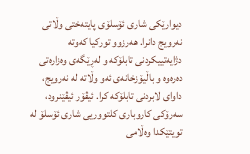دیوارێکى شارى ئۆسلۆى پایته‌ختى وڵاتى نه‌رویج دانرا. هه‌رزوو تورکیا که‌وته‌ دژایه‌تییکردنى تابلۆکه‌ و له‌ڕێگه‌ى وه‌زاره‌تى ده‌ره‌وه‌ و باڵیۆزخانه‌ى ئه‌و وڵاته‌ له‌ نه‌رویج، داواى لابردنى تابلۆکه‌ کرا. ئیڤۆر ئیڤێنرود، سه‌رۆکى کاروبارى کلتووریى شارى ئۆسلۆ له‌ تویتێکدا وه‌ڵامى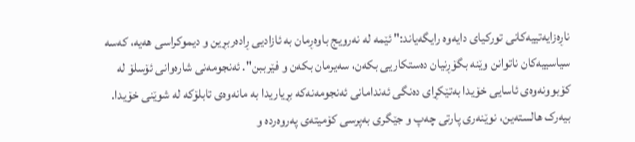ناڕه‌زایه‌تییه‌کانى تورکیاى دایه‌وه‌ رایگه‌یاند:" ئێمه‌ له‌ نه‌رویج باوه‌ڕمان به‌ ئازادیى ڕاده‌ربڕین و دیموکراسى هه‌یه‌، که‌سه‌ سیاسییه‌کان ناتوانن وێنه‌ بگۆڕنیان ده‌ستکاریى بکه‌ن، سه‌یرمان بکه‌ن و فێرببن". ئه‌نجومه‌نى شاره‌وانى ئۆسلۆ له‌ کۆبوونه‌وه‌ى ئاسایى خۆیدا به‌تێکڕاى ده‌نگى ئه‌ندامانى ئه‌نجومه‌نه‌که‌ بڕیاریدا به‌ مانه‌وه‌ى تابلۆکه‌ له‌ شوێنى خۆیدا. بیه‌رک ‌هالسته‌ین، نوێنه‌رى پارتى چه‌پ و جێگرى به‌پرسى کۆمیته‌ى په‌روه‌رده‌ و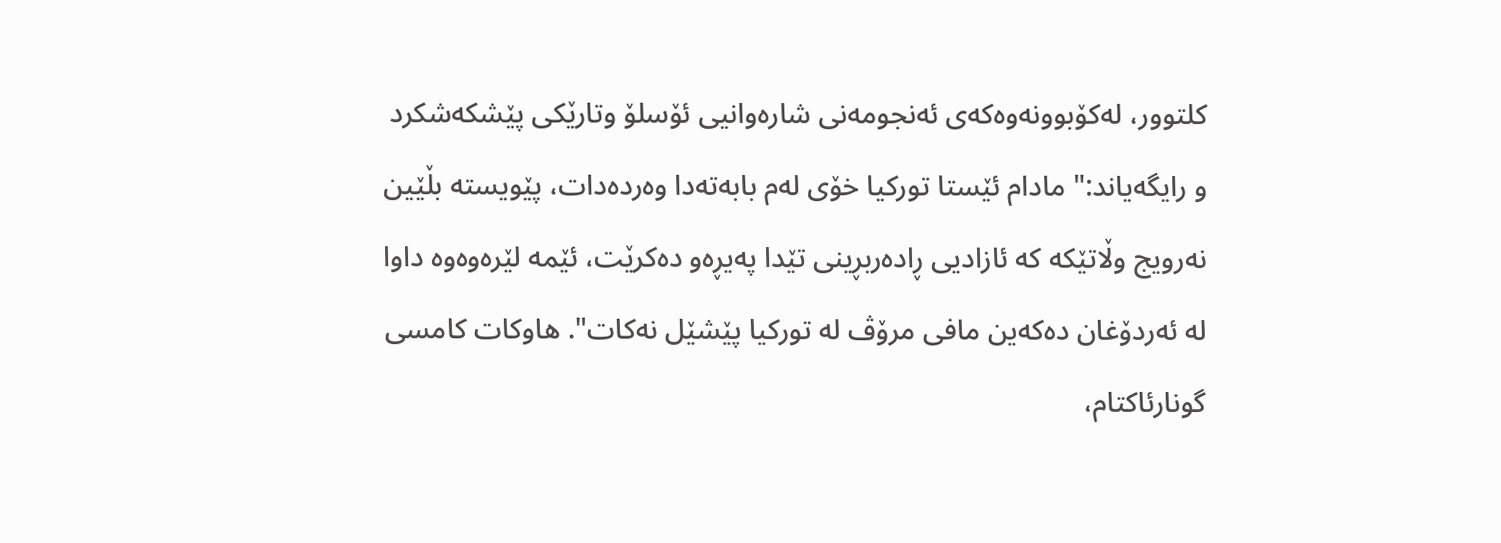کلتوور، له‌کۆبوونه‌وه‌که‌ى ئه‌نجومه‌نى شاره‌وانیى ئۆسلۆ وتارێکى پێشکه‌شکرد  و رایگه‌یاند:" مادام ئێستا تورکیا خۆى له‌م بابه‌ته‌دا وه‌رده‌دات، پێویسته‌ بڵێین نه‌رویج وڵاتێکه‌ که‌ ئازادیى ڕاده‌ربڕینى تێدا په‌یڕه‌و ده‌کرێت، ئێمه‌ لێره‌وه‌وه‌ داوا له‌ ئه‌ردۆغان ده‌که‌ین مافى مرۆڤ له‌ تورکیا پێشێل نه‌کات". هاوکات کامسى گونارئاکتام،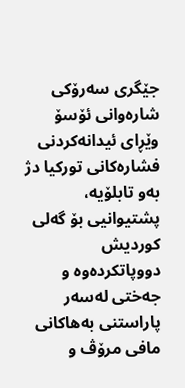جێگرى سه‌رۆکى شاره‌وانى ئۆسۆ وێڕاى ئیدانه‌کردنى فشاره‌کانى تورکیا دژ به‌و تابلۆیه‌، پشتیوانیى بۆ گه‌لى کوردیش دووپاتکرده‌وه‌ و جه‌ختى له‌سه‌ر پاراستنى به‌هاکانى مافى مرۆڤ و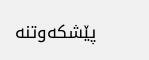پێشکه‌وتنه‌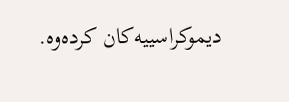دیموکراسییه‌کان کرده‌وه‌.